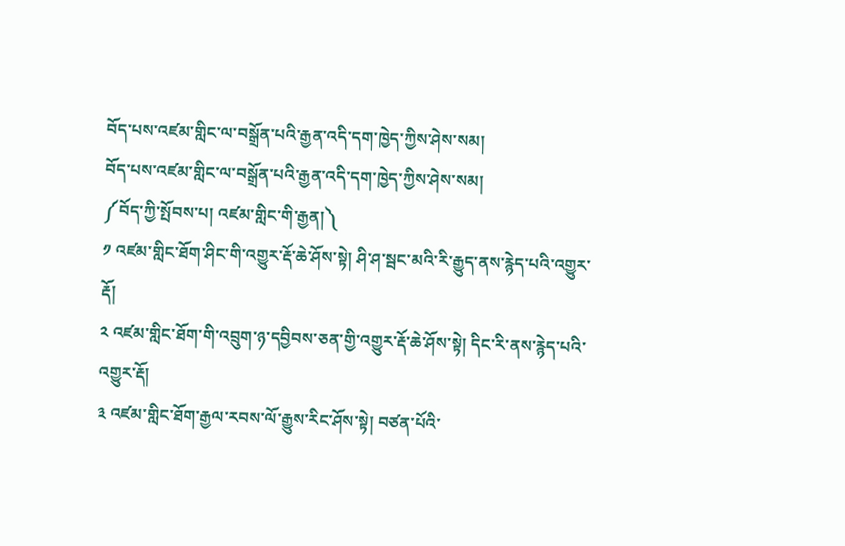བོད་པས་འཛམ་གླིང་ལ་བསྒྲོན་པའི་རྒྱན་འདི་དག་ཁྱེད་ཀྱིས་ཤེས་སམ།
བོད་པས་འཛམ་གླིང་ལ་བསྒྲོན་པའི་རྒྱན་འདི་དག་ཁྱེད་ཀྱིས་ཤེས་སམ།
༼བོད་ཀྱི་སྤོབས་པ། འཛམ་གླིང་གི་རྒྱན།༽
༡ འཛམ་གླིང་ཐོག་ཤིང་གི་འགྱུར་རྡོ་ཆེ་ཤོས་སྟེ། ཤི་ཤ་སྦང་མའི་རི་རྒྱུད་ནས་རྙེད་པའི་འགྱུར་རྡོ།
༢ འཛམ་གླིང་ཐོག་གི་འབྲུག་ཉ་དབྱིབས་ཅན་གྱི་འགྱུར་རྡོ་ཆེ་ཤོས་སྟེ། དིང་རི་ནས་རྙེད་པའི་འགྱུར་རྡོ།
༣ འཛམ་གླིང་ཐོག་རྒྱལ་རབས་ལོ་རྒྱུས་རིང་ཤོས་སྟེ། བཙན་པོའི་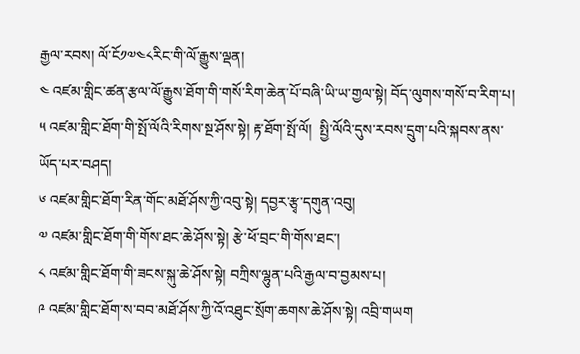རྒྱལ་རབས། ལོ་ངོ༡༧༤༨རིང་གི་ལོ་རྒྱུས་ལྡན།
༤ འཛམ་གླིང་ཚན་རྩལ་ལོ་རྒྱུས་ཐོག་གི་གསོ་རིག་ཆེན་པོ་བཞི་ཡི་ཡ་གྱལ་སྟེ། བོད་ལུགས་གསོ་བ་རིག་པ།
༥ འཛམ་གླིང་ཐོག་གི་སྤོ་ལོའི་རིགས་སྔ་ཤོས་སྟེ། རྟ་ཐོག་སྤོ་ལོ།  སྤྱི་ལོའི་དུས་རབས་དྲུག་པའི་སྐབས་ནས་ཡོད་པར་བཤད།
༦ འཛམ་གླིང་ཐོག་རིན་གོང་མཐོ་ཤོས་ཀྱི་འབུ་སྟེ། དབྱར་རྩྭ་དགུན་འབུ།
༧ འཛམ་གླིང་ཐོག་གི་གོས་ཐང་ཆེ་ཤོས་སྟེ། རྩེ་ཕོ་བྲང་གི་གོས་ཐང་།
༨ འཛམ་གླིང་ཐོག་གི་ཟངས་སྐུ་ཆེ་ཤོས་སྟེ། བཀྲིས་ལྷུན་པའི་རྒྱལ་བ་བྱམས་པ།
༩ འཛམ་གླིང་ཐོག་ས་བབ་མཐོ་ཤོས་ཀྱི་འོ་འཐུང་སྲོག་ཆགས་ཆེ་ཤོས་སྟེ། འབྲི་གཡག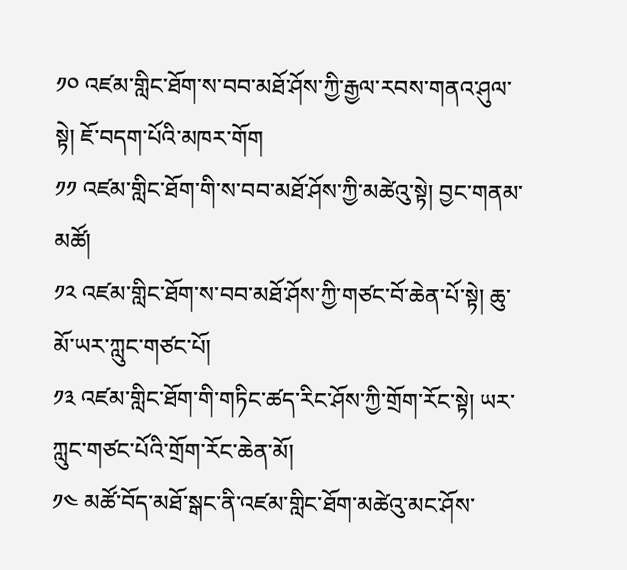༡༠ འཛམ་གླིང་ཐོག་ས་བབ་མཐོ་ཤོས་ཀྱི་རྒྱལ་རབས་གནའ་ཤུལ་སྟེ། ཇོ་བདག་པོའི་མཁར་གོག
༡༡ འཛམ་གླིང་ཐོག་གི་ས་བབ་མཐོ་ཤོས་ཀྱི་མཚེའུ་སྟེ། བྱང་གནམ་མཚོ།
༡༢ འཛམ་གླིང་ཐོག་ས་བབ་མཐོ་ཤོས་ཀྱི་གཙང་བོ་ཆེན་པོ་སྟེ། ཆུ་མོ་ཡར་ཀླུང་གཙང་པོ།
༡༣ འཛམ་གླིང་ཐོག་གི་གཏིང་ཚད་རིང་ཤོས་ཀྱི་གྲོག་རོང་སྟེ། ཡར་ཀླུང་གཙང་པོའི་གྲོག་རོང་ཆེན་མོ།
༡༤ མཚོ་བོད་མཐོ་སྒང་ནི་འཛམ་གླིང་ཐོག་མཚེའུ་མང་ཤོས་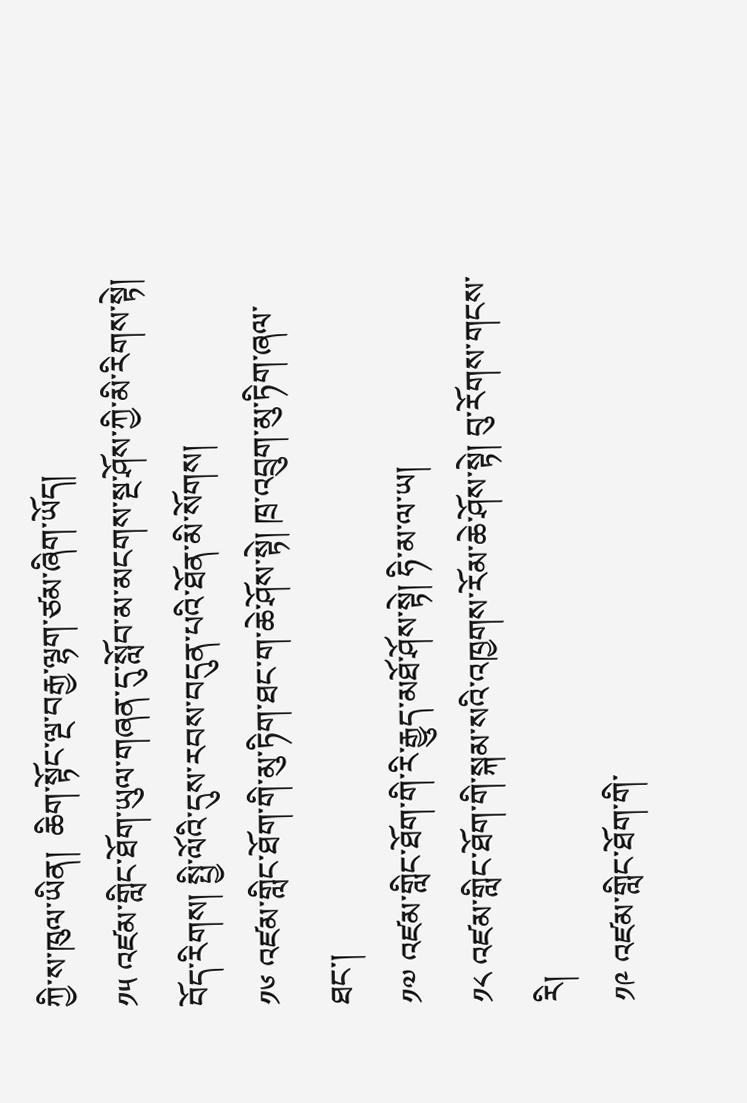ཀྱི་ས་ཁུལ་ཡིན།  ཆིག་སྟོང་ལྔ་བརྒྱ་ལྷག་ཙམ་ཞིག་ཡོད།
༡༥ འཛམ་གླིང་ཐོག་ཡུལ་གཞན་དུ་སློབ་མ་མངགས་སྔ་ཤོས་ཀྱི་མི་རིགས་སྟེ། བོད་རིགས། སྤྱི་ལོའི་དུས་རབས་བདུན་པའི་ཐོན་མི་སོགས།
༡༦ འཛམ་གླིང་ཐོག་གི་མུ་ཏིག་ཐང་ག་ཆེ་ཤོས་སྟེ། ཁྲ་འབྲུག་མུ་ཏིག་ཞལ་ཐང་།
༡༧ འཛམ་གླིང་ཐོག་གི་རི་རྒྱུད་མཐོ་ཤོས་སྟེ། ཧི་མ་ལ་ཡ།
༡༨ འཛམ་གླིང་ཐོག་གི་སྐམ་སའི་འཁྱགས་རོམ་ཆེ་ཤོས་སྟེ། བུ་རོགས་གངས་རི།
༡༩ འཛམ་གླིང་ཐོག་གི་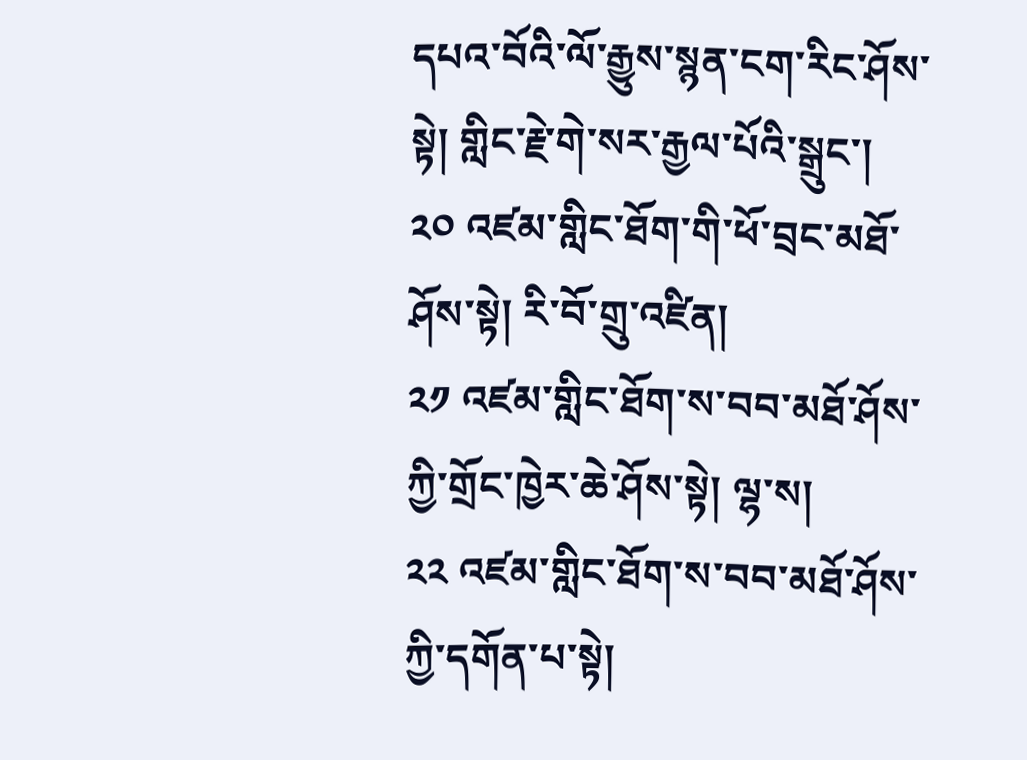དཔའ་བོའི་ལོ་རྒྱུས་སྙན་ངག་རིང་ཤོས་སྟེ། གླིང་རྗེ་གེ་སར་རྒྱལ་པོའི་སྒྲུང་།
༢༠ འཛམ་གླིང་ཐོག་གི་ཕོ་བྲང་མཐོ་ཤོས་སྟེ། རི་བོ་གྲུ་འཛིན།
༢༡ འཛམ་གླིང་ཐོག་ས་བབ་མཐོ་ཤོས་ཀྱི་གྲོང་ཁྱེར་ཆེ་ཤོས་སྟེ། ལྷ་ས།
༢༢ འཛམ་གླིང་ཐོག་ས་བབ་མཐོ་ཤོས་ཀྱི་དགོན་པ་སྟེ།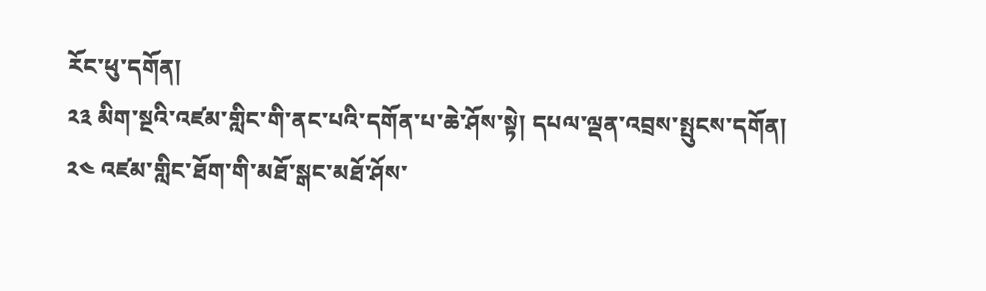རོང་ཕུ་དགོན།
༢༣ མིག་སྔའི་འཛམ་གླིང་གི་ནང་པའི་དགོན་པ་ཆེ་ཤོས་སྟེ། དཔལ་ལྡན་འབྲས་སྤུངས་དགོན།
༢༤ འཛམ་གླིང་ཐོག་གི་མཐོ་སྒང་མཐོ་ཤོས་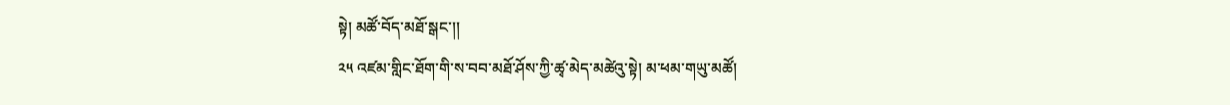སྟེ། མཚོ་བོད་མཐོ་སྒང་།།
༢༥ འཛམ་གླིང་ཐོག་གི་ས་བབ་མཐོ་ཤོས་ཀྱི་ཚྭ་མེད་མཚེའུ་སྟེ། མ་ཕམ་གཡུ་མཚོ།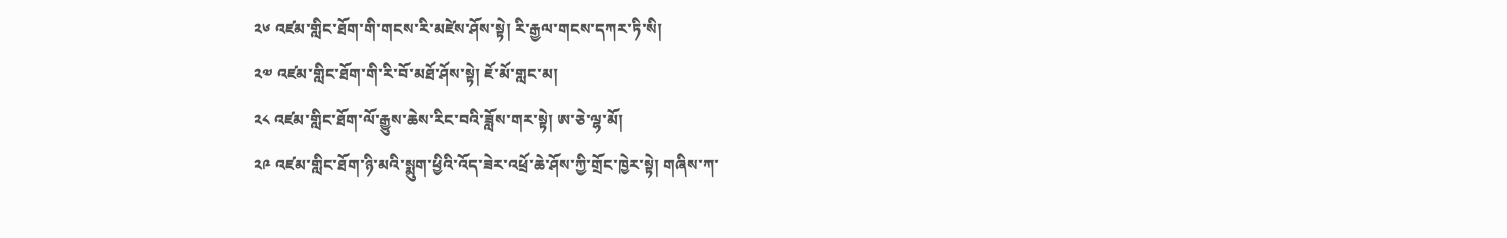༢༦ འཛམ་གླིང་ཐོག་གི་གངས་རི་མཛེས་ཤོས་སྟེ། རི་རྒྱལ་གངས་དཀར་ཏི་སི།
༢༧ འཛམ་གླིང་ཐོག་གི་རི་བོ་མཐོ་ཤོས་སྟེ། ཇོ་མོ་གླང་མ།
༢༨ འཛམ་གླིང་ཐོག་ལོ་རྒྱུས་ཆེས་རིང་བའི་ཟློས་གར་སྟེ། ཨ་ཅེ་ལྷ་མོ།
༢༩ འཛམ་གླིང་ཐོག་ཉི་མའི་སྨུག་ཕྱིའི་འོད་ཟེར་འཕྲོ་ཆེ་ཤོས་ཀྱི་གྲོང་ཁྱེར་སྟེ། གཞིས་ཀ་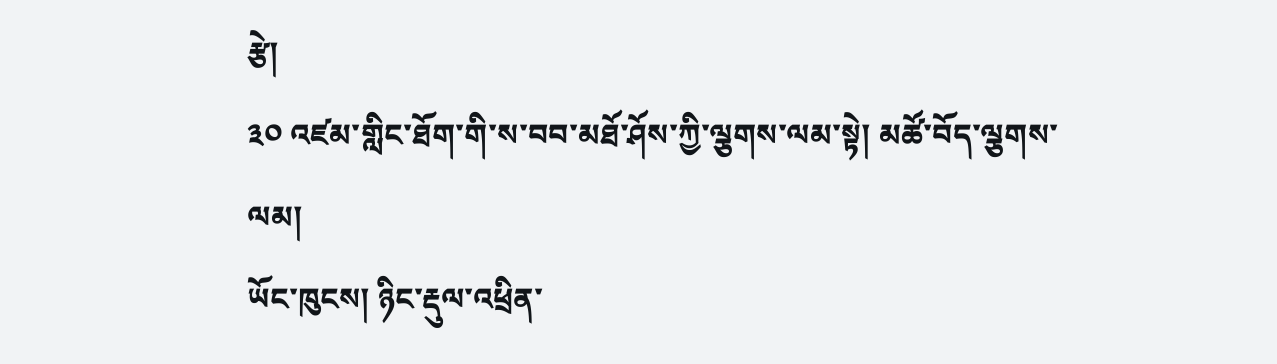རྩེ།
༣༠ འཛམ་གླིང་ཐོག་གི་ས་བབ་མཐོ་ཤོས་ཀྱི་ལྕགས་ལམ་སྟེ། མཚོ་བོད་ལྕགས་ལམ།
ཡོང་ཁུངས། ཉིང་རྡུལ་འཕྲིན་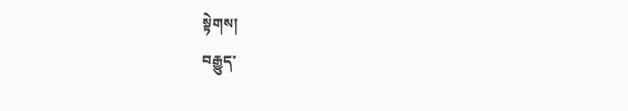སྟེགས།
བརྒྱུད་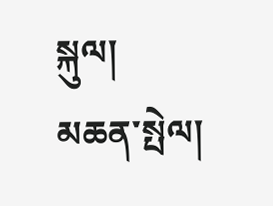སྐུལ།
མཆན་སྤེལ།